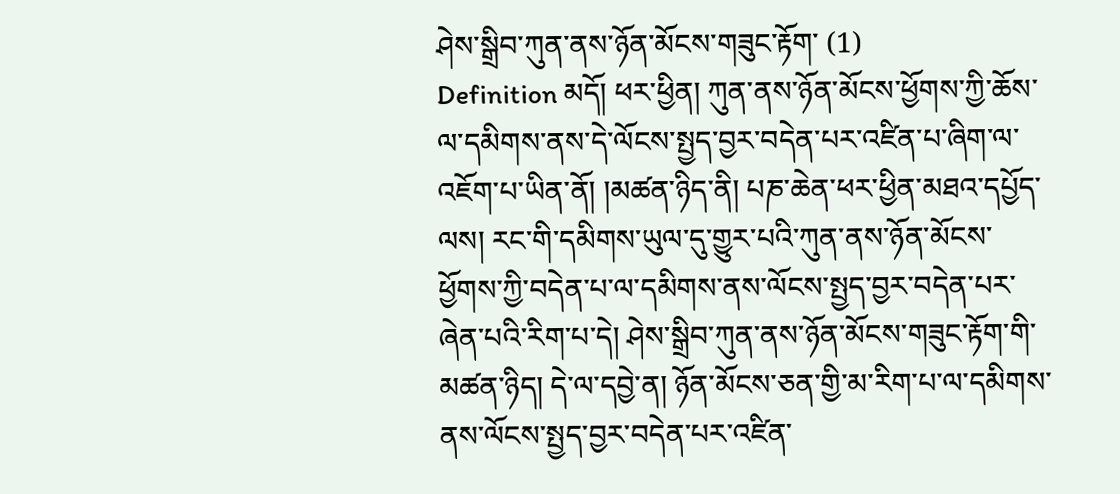ཤེས་སྒྲིབ་ཀུན་ནས་ཉོན་མོངས་གཟུང་རྟོག་ (1)
Definition མདོ། ཕར་ཕྱིན། ཀུན་ནས་ཉོན་མོངས་ཕྱོགས་ཀྱི་ཆོས་ལ་དམིགས་ནས་དེ་ལོངས་སྤྱད་བྱར་བདེན་པར་འཛིན་པ་ཞིག་ལ་འཇོག་པ་ཡིན་ནོ། །མཚན་ཉིད་ནི། པཎ་ཆེན་ཕར་ཕྱིན་མཐའ་དཔྱོད་ལས། རང་གི་དམིགས་ཡུལ་དུ་གྱུར་པའི་ཀུན་ནས་ཉོན་མོངས་ཕྱོགས་ཀྱི་བདེན་པ་ལ་དམིགས་ནས་ལོངས་སྤྱད་བྱར་བདེན་པར་ཞེན་པའི་རིག་པ་དེ། ཤེས་སྒྲིབ་ཀུན་ནས་ཉོན་མོངས་གཟུང་རྟོག་གི་མཚན་ཉིད། དེ་ལ་དབྱེ་ན། ཉོན་མོངས་ཅན་གྱི་མ་རིག་པ་ལ་དམིགས་ནས་ལོངས་སྤྱད་བྱར་བདེན་པར་འཛིན་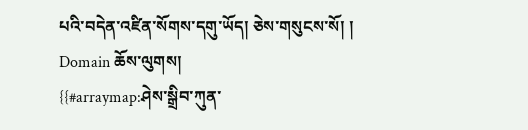པའི་བདེན་འཛིན་སོགས་དགུ་ཡོད། ཅེས་གསུངས་སོ། །
Domain ཆོས་ལུགས།
{{#arraymap:ཤེས་སྒྲིབ་ཀུན་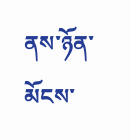ནས་ཉོན་མོངས་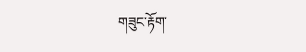གཟུང་རྟོག་